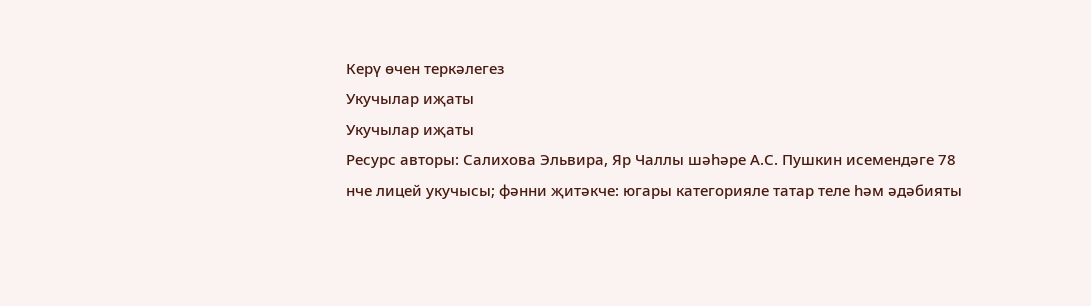Керү өчен теркәлегез
Укучылар иҗаты
Укучылар иҗаты
Ресурс авторы: Салихова Эльвира, Яр Чаллы шәһәре А.С. Пушкин исемендәге 78 нче лицей укучысы; фәнни җитәкче: югары категорияле татар теле һәм әдәбияты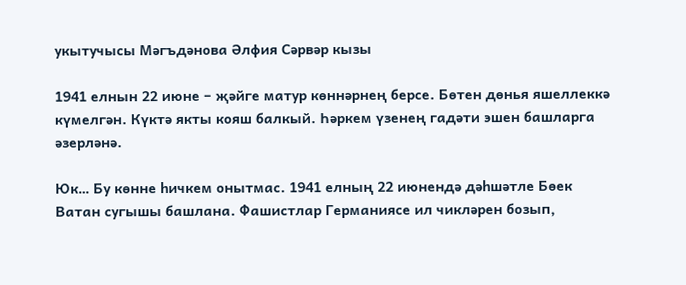укытучысы Мәгъдәнова Әлфия Сәрвәр кызы

1941 елнын 22 июне – җәйге матур көннәрнең берсе. Бөтен дөнья яшеллеккә күмелгән. Күктә якты кояш балкый. Һәркем үзенең гадәти эшен башларга әзерләнә.

Юк… Бу көнне һичкем онытмас. 1941 елның 22 июнендә дәһшәтле Бөек Ватан сугышы башлана. Фашистлар Германиясе ил чикләрен бозып,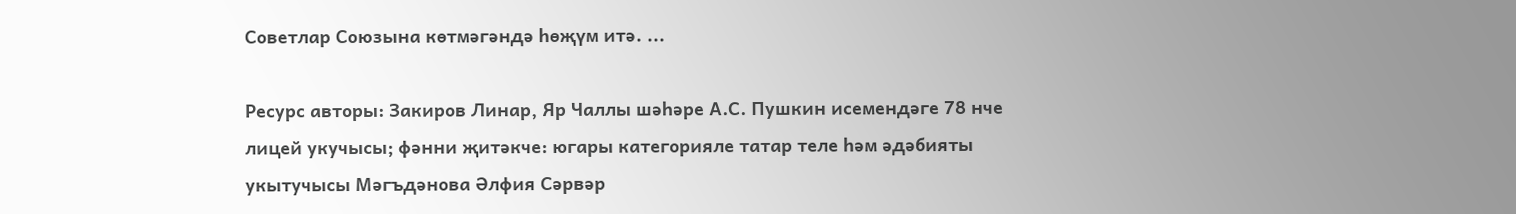Советлар Союзына көтмәгәндә һөҗүм итә. ...

Ресурс авторы: Закиров Линар, Яр Чаллы шәһәре А.С. Пушкин исемендәге 78 нче лицей укучысы; фәнни җитәкче: югары категорияле татар теле һәм әдәбияты укытучысы Мәгъдәнова Әлфия Сәрвәр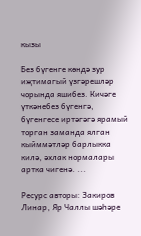кызы

Без бүгенге көндә зур иҗтимагый үзгәрешләр чорында яшибез. Кичәге үткәнебез бүгенгә, бүгенгесе иртәгәгә ярамый торган заманда ялган кыйммәтләр барлыкка килә, әхлак нормалары артка чигенә. ...

Ресурс авторы: Закиров Линар, Яр Чаллы шәһәре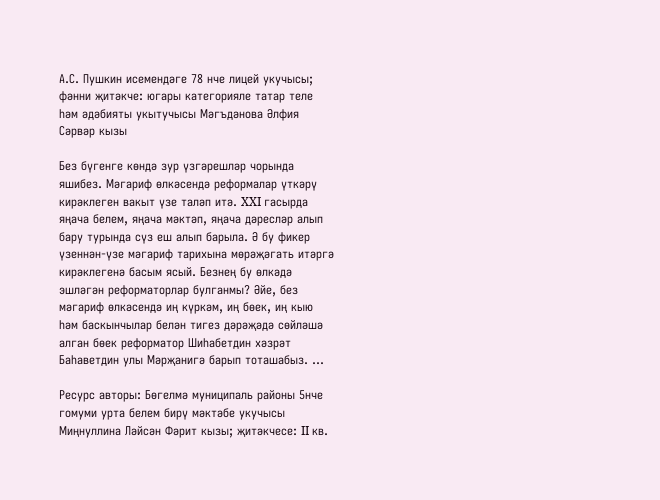А.С. Пушкин исемендәге 78 нче лицей укучысы; фәнни җитәкче: югары категорияле татар теле һәм әдәбияты укытучысы Мәгъдәнова Әлфия Сәрвәр кызы

Без бүгенге көндә зур үзгәрешләр чорында яшибез. Мәгариф өлкәсендә реформалар үткәрү кирәклеген вакыт үзе таләп итә. XXI гасырда яңача белем, яңача мәктәп, яңача дәресләр алып бару турында сүз еш алып барыла. Ә бу фикер үзеннән-үзе мәгариф тарихына мөрәҗәгать итәргә кирәклегенә басым ясый. Безнең бу өлкәдә эшләгән реформаторлар булганмы? Әйе, без мәгариф өлкәсендә иң күркәм, иң бөек, иң кыю һәм баскынчылар белән тигез дәрәҗәдә сөйләшә алган бөек реформатор Шиһабетдин хәзрәт Баһаветдин улы Мәрҗанигә барып тоташабыз. ...

Ресурс авторы: Бөгелмә муниципаль районы 5нче гомуми урта белем бирү мәктәбе укучысы Миңнуллина Ләйсән Фәрит кызы; җитәкчесе: II кв.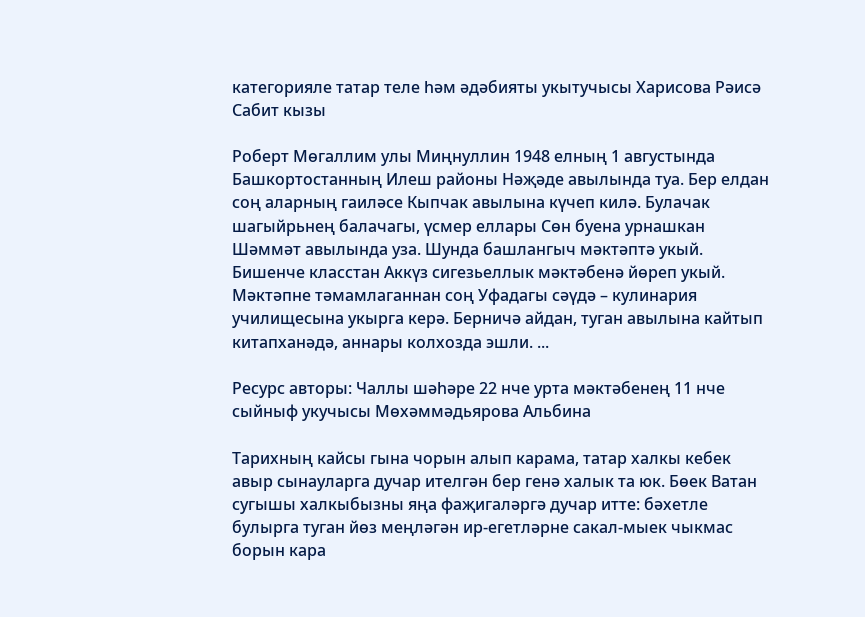категорияле татар теле һәм әдәбияты укытучысы Харисова Рәисә Сабит кызы

Роберт Мөгаллим улы Миңнуллин 1948 елның 1 августында Башкортостанның Илеш районы Нәҗәде авылында туа. Бер елдан соң аларның гаиләсе Кыпчак авылына күчеп килә. Булачак шагыйрьнең балачагы, үсмер еллары Сөн буена урнашкан Шәммәт авылында уза. Шунда башлангыч мәктәптә укый. Бишенче класстан Аккүз сигезьеллык мәктәбенә йөреп укый. Мәктәпне тәмамлаганнан соң Уфадагы сәүдә – кулинария училищесына укырга керә. Берничә айдан, туган авылына кайтып китапханәдә, аннары колхозда эшли. ...

Ресурс авторы: Чаллы шәһәре 22 нче урта мәктәбенең 11 нче сыйныф укучысы Мөхәммәдьярова Альбина

Тарихның кайсы гына чорын алып карама, татар халкы кебек авыр сынауларга дучар ителгән бер генә халык та юк. Бөек Ватан сугышы халкыбызны яңа фаҗигаләргә дучар итте: бәхетле булырга туган йөз меңләгән ир-егетләрне сакал-мыек чыкмас борын кара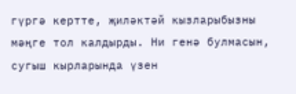гүргә кертте, җиләктәй кызларыбызны мәңге тол калдырды. Ни генә булмасын, сугыш кырларында үзен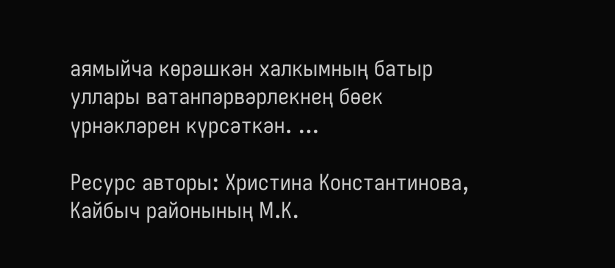аямыйча көрәшкән халкымның батыр уллары ватанпәрвәрлекнең бөек үрнәкләрен күрсәткән. ...

Ресурс авторы: Христина Константинова, Кайбыч районының М.К.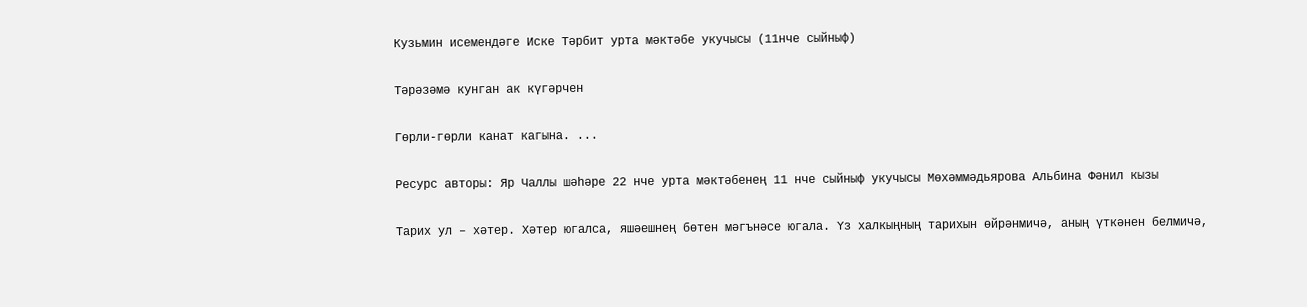Кузьмин исемендәге Иске Тәрбит урта мәктәбе укучысы (11нче сыйныф)

Тәрәзәмә кунган ак күгәрчен

Гөрли-гөрли канат кагына. ...

Ресурс авторы: Яр Чаллы шәһәре 22 нче урта мәктәбенең 11 нче сыйныф укучысы Мөхәммәдьярова Альбина Фәнил кызы

Тарих ул – хәтер. Хәтер югалса, яшәешнең бөтен мәгънәсе югала. Үз халкыңның тарихын өйрәнмичә, аның үткәнен белмичә,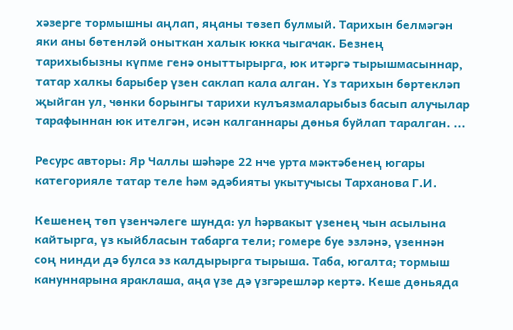хәзерге тормышны аңлап, яңаны төзеп булмый. Тарихын белмәгән яки аны бөтенләй оныткан халык юкка чыгачак. Безнең тарихыбызны күпме генә оныттырырга, юк итәргә тырышмасыннар, татар халкы барыбер үзен саклап кала алган. Үз тарихын бөртекләп җыйган ул, чөнки борынгы тарихи кулъязмаларыбыз басып алучылар тарафыннан юк ителгән, исән калганнары дөнья буйлап таралган. ...

Ресурс авторы: Яр Чаллы шәһәре 22 нче урта мәктәбенең югары категорияле татар теле һәм әдәбияты укытучысы Тарханова Г.И.

Кешенең төп үзенчәлеге шунда: ул һәрвакыт үзенең чын асылына кайтырга, үз кыйбласын табарга тели; гомере буе эзләнә, үзеннән соң нинди дә булса эз калдырырга тырыша. Таба, югалта; тормыш кануннарына яраклаша, аңа үзе дә үзгәрешләр кертә. Кеше дөньяда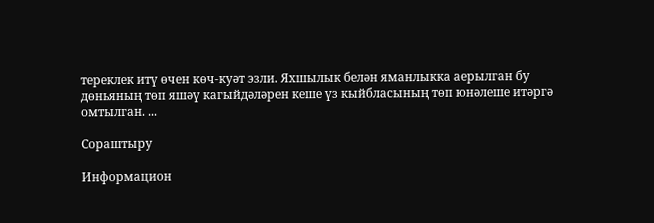тереклек итү өчен көч-куәт эзли. Яхшылык белән яманлыкка аерылган бу дөньяның төп яшәү кагыйдәләрен кеше үз кыйбласының төп юнәлеше итәргә омтылган. ...

Сораштыру

Информацион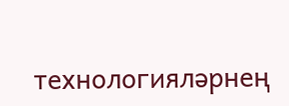технологияләрнең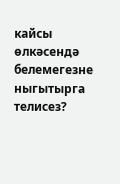кайсы өлкәсендә белемегезне ныгытырга телисез?